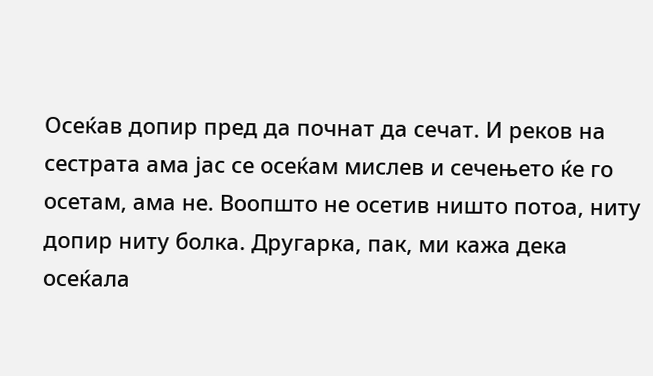Осеќав допир пред да почнат да сечат. И реков на сестрата ама јас се осеќам мислев и сечењето ќе го осетам, ама не. Воопшто не осетив ништо потоа, ниту допир ниту болка. Другарка, пак, ми кажа дека осеќала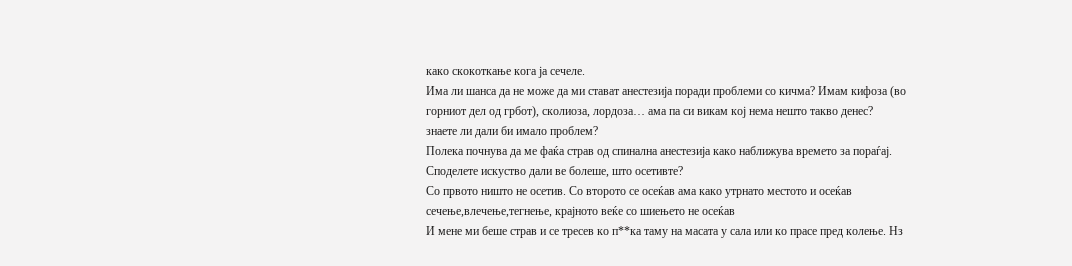како скокоткање кога ја сечеле.
Има ли шанса да не може да ми стават анестезија поради проблеми со кичма? Имам кифоза (во горниот дел од грбот), сколиоза, лордоза… ама па си викам кој нема нешто такво денес? знаете ли дали би имало проблем?
Полека почнува да ме фаќа страв од спинална анестезија како наближува времето за пораѓај. Споделете искуство дали ве болеше, што осетивте?
Со првото ништо не осетив. Со второто се осеќав ама како утрнато местото и осеќав сечење,влечење,тегнење, крајното веќе со шиењето не осеќав
И мене ми беше страв и се тресев ко п**ка таму на масата у сала или ко прасе пред колење. Нз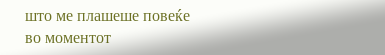што ме плашеше повеќе во моментот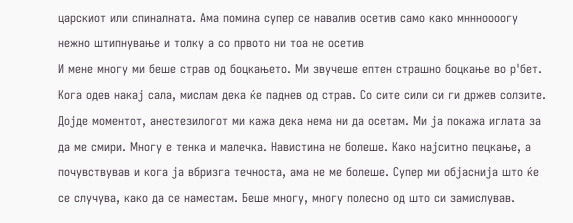царскиот или спиналната. Ама помина супер се навалив осетив само како мннноооогу нежно штипнување и толку а со првото ни тоа не осетив
И мене многу ми беше страв од боцкањето. Ми звучеше ептен страшно боцкање во р'бет. Кога одев накај сала, мислам дека ќе паднев од страв. Со сите сили си ги држев солзите. Дојде моментот, анестезилогот ми кажа дека нема ни да осетам. Ми ја покажа иглата за да ме смири. Многу е тенка и малечка. Навистина не болеше. Како најситно пецкање, а почувствував и кога ја вбризга течноста, ама не ме болеше. Супер ми објаснија што ќе се случува, како да се наместам. Беше многу, многу полесно од што си замислував.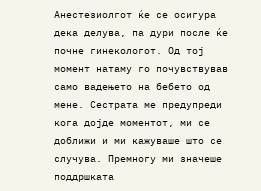Анестезиолгот ќе се осигура дека делува, па дури после ќе почне гинекологот. Од тој момент натаму го почувствував само вадењето на бебето од мене. Сестрата ме предупреди кога дојде моментот, ми се доближи и ми кажуваше што се случува. Премногу ми значеше поддршката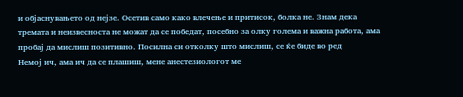и објаснувањето од нејзе. Осетив само како влечење и притисок, болка не. Знам дека тремата и неизвесноста не можат да се победат, посебно за олку голема и важна работа, ама пробај да мислиш позитивно. Посилна си отколку што мислиш, се ќе биде во ред
Немој ич, ама ич да се плашиш, мене анестезиологот ме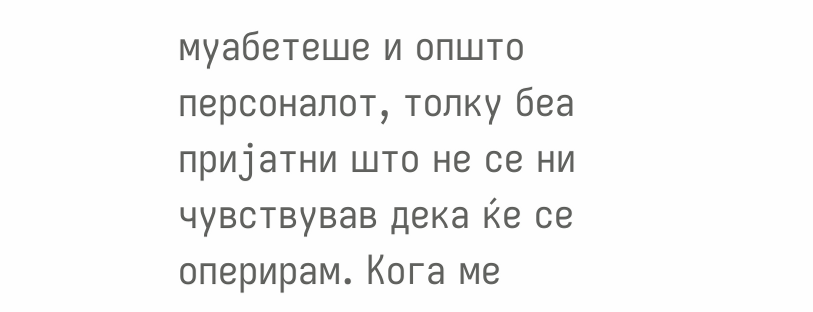муабетеше и општо персоналот, толку беа пријатни што не се ни чувствував дека ќе се оперирам. Кога ме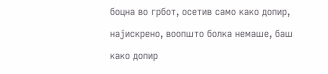боцна во грбот, осетив само како допир, најискрено, воопшто болка немаше, баш како допир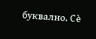буквално. Сѐ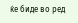ќе биде во ред